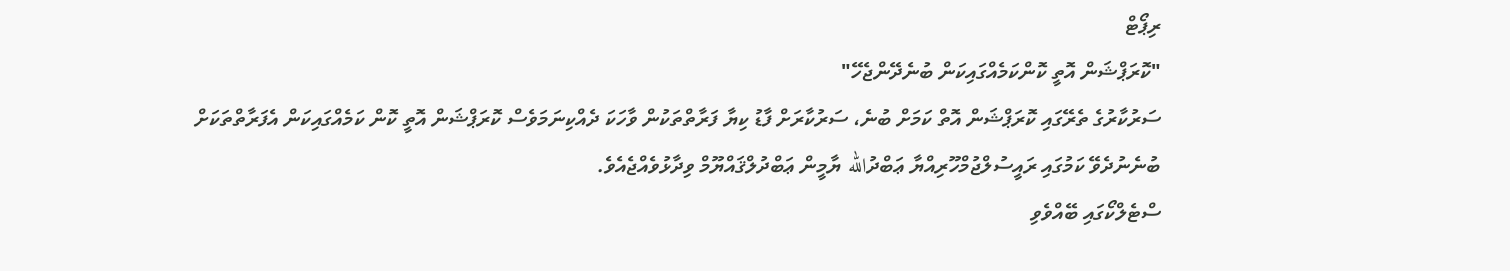ރިޕޯޓް
"ކޮރަޕްޝަން އޮތީ ކޮންކަމެއްގައިކަން ބުނެދޭންޖެހޭ"
ސަރުކާރުގެ ތެރޭގައި ކޮރަޕްޝަން އޮތް ކަމަށް ބުނެ، ސަރުކާރަށް ފާޑު ކިޔާ ފަރާތްތަކުން ވާހަކަ ދެއްކިނަމަވެސް ކޮރަޕްޝަން އޮތީ ކޮން ކަމެއްގައިކަން އެފަރާތްތަކަށް ބުނެނުދެވޭ ކަމުގައި ރައީސުލްޖުމްހޫރިއްޔާ ޢަބްދުالله ޔާމީން ޢަބްދުލްޤައްޔޫމް ވިދާޅުވެއްޖެއެވެ.
ސްޓެލްކޯގައި ބޭއްވެވި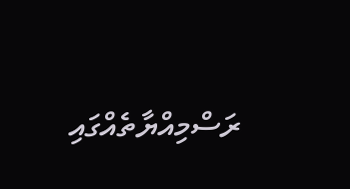ރަސްމިއްޔާތެއްގައި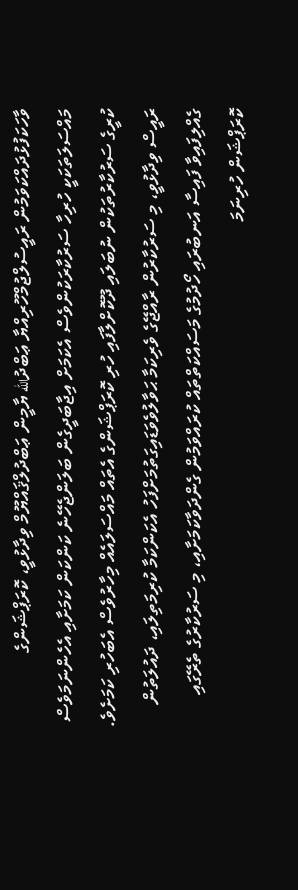ވާހަކަފުޅުދައްކަވަމުން ރައީސުލްޖުމްހޫރިއްޔާ ޢަބްދުالله ޔާމީން ޢަބްދުލްޤައްޔޫމް ވިދާޅުވީ، ކޮރަޕްޝަންގެ މައްސަލަތަކަކީ ހުރިހާ ސަރުކާރަކުންވެސް އެކަމަށް އިޖާބަދީގެން ބަލަންޖެހޭނެ ކަންކަން ކަމަށާއި އެހެންނަމަވެސް ކުރީގެ ސަރުކާރުތަކުން ނުބަލައި ދޫކޮށްލާފައި ހުރި ކޮރަޕްޝަންގެ އެތައް މައްސަލައެއް މިހާރުވެސް އެބަހުރި ކަމަށެވެ. ރައީސް ވިދާޅުވީ، މި ސަރުކާރުން ރާއްޖޭގެ ވެރިކަމާ ޙަވާލުވެވަޑައިގަތުމަށްފަހު އެކަންކަމާ ކުރިމަތިލައި، ދައުލަތުން ގެއްލިފައިވާ ފައިސާ އަނބުރައި ހޯދުމުގެ މަސައްކަތްތައް ކުރައްވަމުން ގެންދަވާކަމަށާއި، މި ސަރުކާރުގެ ތެރޭގައި ކޮރަޕްޝަން ހުރިނަމަ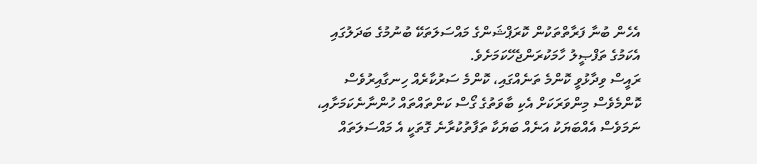އެހެން ބުނާ ފަރާތްތަކުން ކޮރަޕްޝަންގެ މައްސަލަތަކޭ ބުނުމުގެ ބަދަލުގައި އެކަމުގެ ތަފްޞީލު ހާމަކުރަންޖެހޭކަމަށެވެ.
ރައީސް ވިދާޅުވީ ކޮންމެ ތަނެއްގައި، ކޮންމެ ސަރުކާރެއް ހިނގާއިރުވެސް ކޮންމެވެސް މިންވަރަކަށް އެކި ބާވަތުގެ ގޯސް ކަންތައްތައް ހުންނާނެކަމަށާއި، ނަމަވެސް އެއްބަޔަކު އަނެއް ބަޔަކާ ތަފާތުކުރާނެ ގޮތަކީ އެ މައްސަލަތައް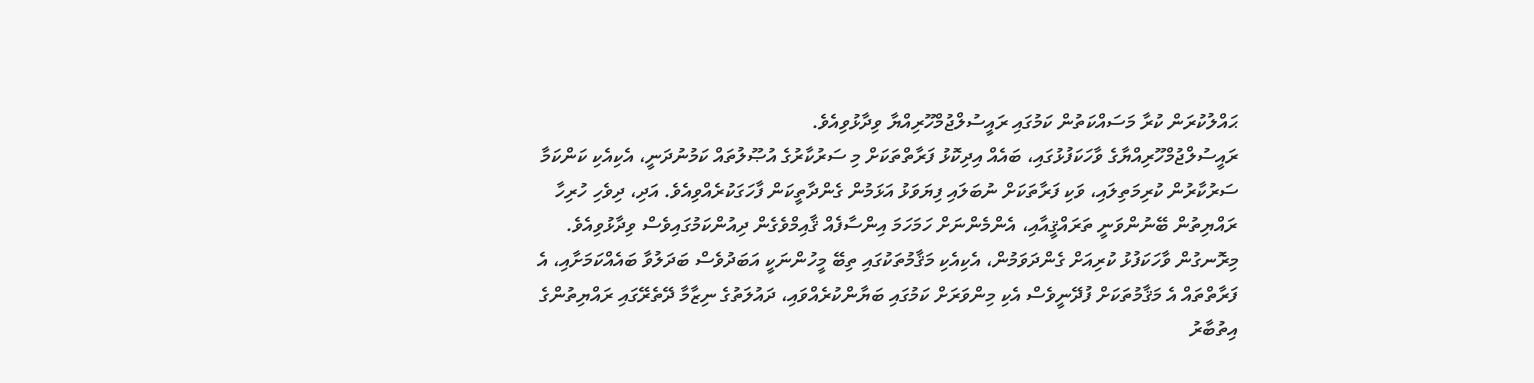ޙައްލުކުރަން ކުރާ މަސައްކަތުން ކަމުގައި ރައީސުލްޖުމްހޫރިއްޔާ ވިދާޅުވިއެވެ.
ރައީސުލްޖުމްހޫރިއްޔާގެ ވާހަކަފުޅުގައި، ބައެއް އިދިކޮޅު ފަރާތްތަކަށް މި ސަރުކާރުގެ އުޞޫލުތައް ކަމުނުދަނީ، އެކިއެކި ކަންކަމާ ސަރުކާރުން ކުރިމަތިލައި، ވަކި ފަރާތަކަށް ނުބަލައި ފިޔަވަޅު އަޅަމުން ގެންދާތީކަން ފާހަގަކުރެއްވިއެވެ. އަދި، ދިވެހި ހުރިހާ ރައްޔިތުން ބޭނުންވަނީ ތަރައްޤީއާއި، އެންމެންނަށް ހަމަހަމަ އިންސާފެއް ޤާއިމްވެގެން ދިއުންކަމުގައިވެސް ވިދާޅުވިއެވެ.
މިރޮނގުން ވާހަކަފުޅު ކުރިއަށް ގެންދަވަމުން، އެކިއެކި މަޤާމުތަކުގައި ތިބޭ މީހުންނަކީ އަބަދުވެސް ބަދަލުވާ ބައެއްކަމަށާއި، އެ ފަރާތްތައް އެ މަޤާމުތަކަށް ފުދޭނީވެސް އެކި މިންވަރަށް ކަމުގައި ބަޔާންކުރެއްވައި، ދައުލަތުގެ ނިޒާމާ ދޭތެރޭގައި ރައްޔިތުންގެ އިތުބާރު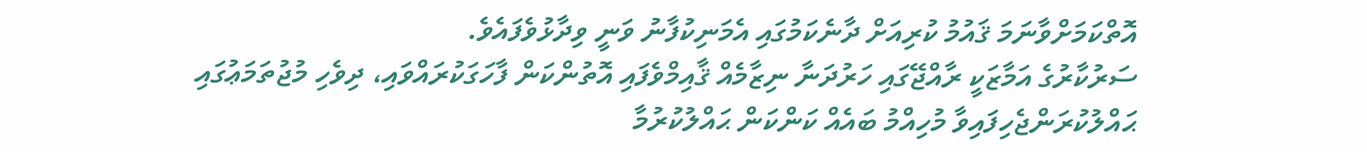އޮތްކަމަށްވާނަމަ ޤައުމު ކުރިއަށް ދާނެކަމުގައި އެމަނިކުފާނު ވަނީ ވިދާޅުވެފައެވެ.
ސަރުކާރުގެ އަމާޒަކީ ރާއްޖޭގައި ހަރުދަނާ ނިޒާމެއް ޤާއިމްވެފައި އޮތުންކަން ފާހަގަކުރައްވައި، ދިވެހި މުޖުތަމަޢުގައި ޙައްލުކުރަންޖެހިފައިވާ މުހިއްމު ބައެއް ކަންކަން ޙައްލުކުރުމާ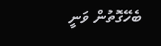ބެހޭގޮތުން ވަނީ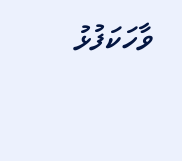ވާހަކަފުޅު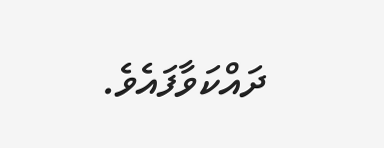ދައްކަވާފައެވެ.